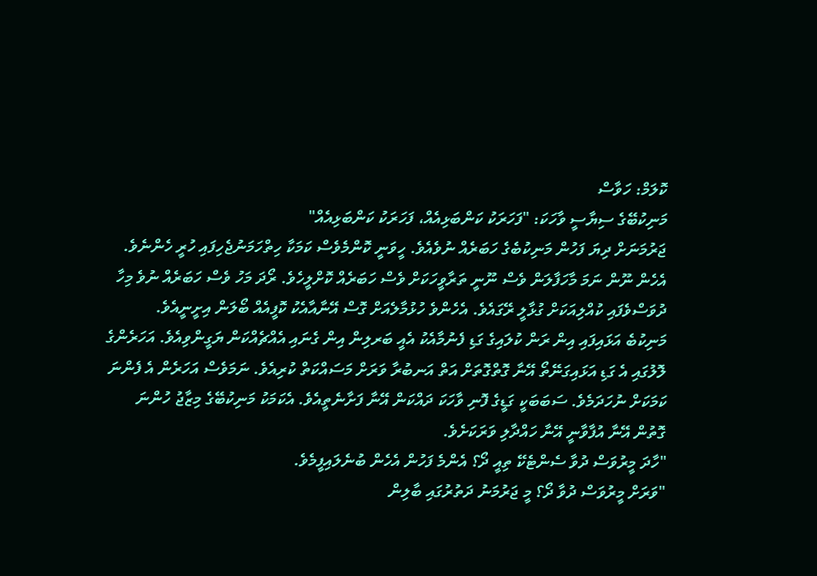ކޮލަމް: ހަވާސް
މަނިކުބޭގެ ސިޔާސީ ވާހަކަ: "ފަހަރަކު ކަންބަޅިއެއް، ފަހަރަކު ކަންބަޅިއެއް"
ޖަރުމަނަށް ދިޔަ ފަހުން މަނިކުބެގެ ހަބަރެއް ނުވެއެވެ. ހީވަނީ ކޮންމެވެސް ކަމަކާ ހިތްހަމަނުޖެހިފައި ހުރީ ހެންނެވެ. އެހެން ނޫން ނަމަ މާހަފާލަން ވެސް ނޫނީ ތަރާވީހަކަށް ވެސް ހަބަރެއް ކޮށްލީހެވެ. ރޯދަ މަހު ވެސް ހަބަރެއް ނުވެ މިހާ ދުވަސްވެފައި ކުއްލިއަކަށް ގުޅާލީ ރޭގައެވެ. އެހެންވެ ހުޅުމާލެއަށް ގޮސް އޭނާއާއެކު ކޮފީއެއް ބޯލަން އިށީނީއެވެ.
މަނިކުބެ އަޅައިފައި އިން ރަން ކުލައިގެ ގަޑި ފެނުމާއެކު އެއީ ބަރލިން އިން ގެނައި އެއްޗެއްކަން ޔަގީންވިއެވެ. އަހަރެންގެ ލޮލުގައި އެ ގަޑި އަޅައިގަނޭތޯ އޭނާ ގޮތްގޮތަށް އަތް އަނބުރާ ވަރަށް މަސައްކަތް ކުރިއެވެ. ނަމަވެސް އަހަރެން އެ ފެންނަ ކަމަކަށް ނުހަދަމެވެ. ސަބަބަކީ ގަޑީގެ ފޮނި ވާހަކަ ދައްކަން އޭނާ ފަށާނެތީއެވެ. އެކަމަކު މަނިކުބޭގެ މިޒާޖު ހުންނަ ގޮތުން އޭނާ އުފާވާނީ އޭނާ ހައްދާލި ވަރަކަށެވެ.
"ހާދަ މީރުވަސް ދުވާ ސެންޓެކޭ ތިއީ ދޯ؟ އެންމެ ފަހުން އެހެން ބުނެލައިފީމެވެ.
"ވަރަށް މީރުވަސް ދުވާ ދޯ؟ މީ ޖަރުމަނު ދަތުރުގައި ބާލިން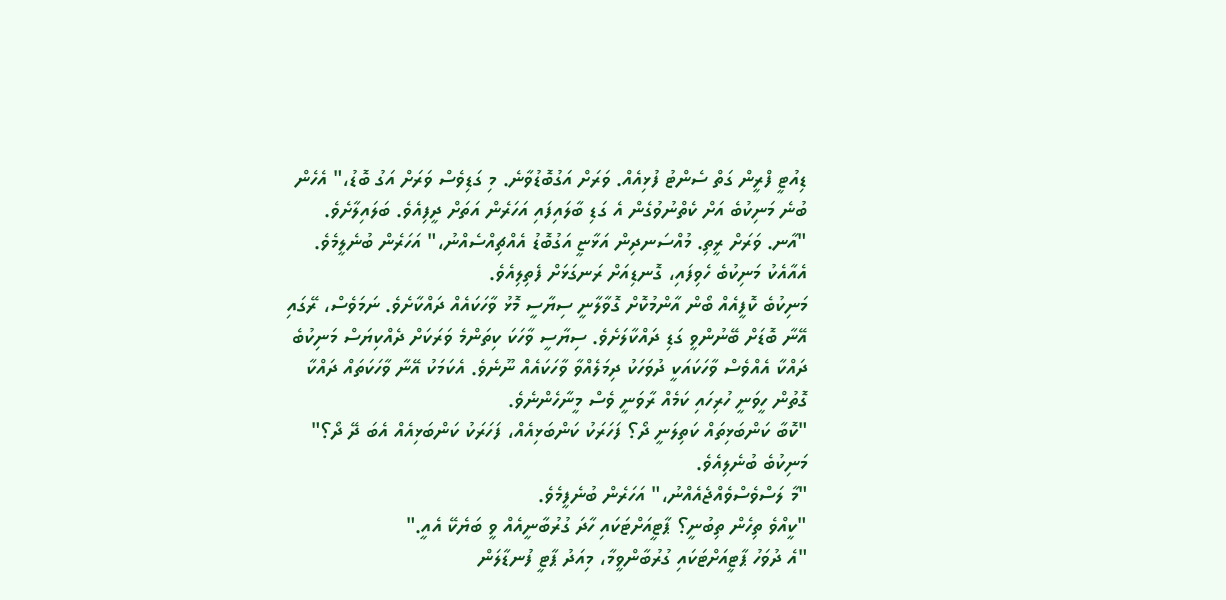ޑިއުޓީ ފްރީން ގަތް ސެންޓު ފުޅިއެއް. ވަރަށް އަގުބޮޑުވާނެ. މި ގަޑިވެސް ވަރަށް އަގު ބޮޑު،" އެހެން ބުނެ މަނިކުބެ އަށް ކެތްނުވުގެން އެ ގަޑި ބާލައިފައި އަހަރެން އަތަށް ދީފިއެވެ. ބަލައިލާށެވެ.
"އާނ. ވަރަށް ރީތި. މުއްސަނދިން އަޅާޏީ އަގުބޮޑު އެއްޗިއްސެއްނު،" އަހަރެން ބުނެލީމެވެ. އެއާއެކު މަނިކުބެ ހެވިފައި، ގޮނޑިއަށް ރަނގަޅަށް ފެތިލިއެވެ.
މަނިކުބެ ކޮފީއެއް ބޯން އާންމުކޮށް ގޮވާލާނީ ސިޔާސީ މޮޅު ވާހަކައެއް ދައްކާށެވެ. ނަމަވެސް، ރޭގައި އޭނާ ބޮޑަށް ބޭނުންވީ ގަޑި ދައްކާލަށެވެ. ސިޔާސީ ވާހަކަ ކިތަންމެ ވަރަކަށް ދެއްކިޔަސް މަނިކުބެ ދައްކާ އެއްވެސް ވާހަކައަކީ ދުވަހަކު ދިމަލެއްވާ ވާހަކައެއް ނޫނެވެ. އެކަމަކު އޭނާ ވާހަކަތައް ދައްކާ ގޮތުން ހީވަނީ ހުރިހައި ކަމެއް ރާވަނީ ވެސް މީނާހެންނެވެ.
"ކޮބާ ކަންބަޅިތައް ކަތިލަނީ ދޯ؟ ފަހަރަކު ކަންބަޅިއެއް، ފަހަރަކު ކަންބަޅިއެއް އެބަ ދޭ ދޯ؟" މަނިކުބެ ބުނެލިއެވެ.
"މާ ލަސްވެސްވެއްޖެއެއްނު،" އަހަރެން ބުނެފީމެވެ.
"ކީއްވެ ތިހެން ތިބުނީ؟ ޕާޓީއަށްޓަކައި ހާދަ ގުރުބާނީއެއް ވީ ބަޔެކޭ އެއީ."
"އެ ދުވަހު ޕާޓީއަށްޓަކައި ގުރުބާންވީމާ، މިއަދު ޕާޓީ ފުނޑާލަން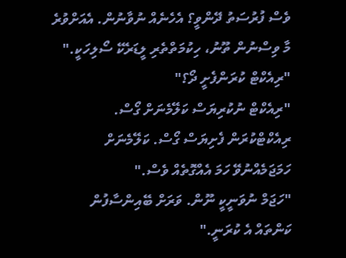ވެސް ފުރުސަތު ދޭންވީ؟ އެހެނެއް ނުވާނުން. އެއަށްވުރެ މާ ވިސްނުން ތޫނު، ހިކުމަތްތެރި ލީޑަރެކޭ ސޯލިހަކީ."
"ރިއެކްޓް ކުރަންފެށީ ދޯ؟"
"ރިއެކްޓް ނުކުރިޔަސް ކަލޭމެނަށް ގޯސް. ރިއެކްޓްކުރަން ފެށިޔަސް ގޯސް. ކަލޭމެނަށް ހަމަޖަމެއްނުވޭ ހަމަ އެއްގޮތެއް ވެސް."
"ހަޖަމް ނުވަނީކީ ނޫން. ވަރަށް ބޭއިންސާފުން ކަންތައް އެ ކުރަނީ."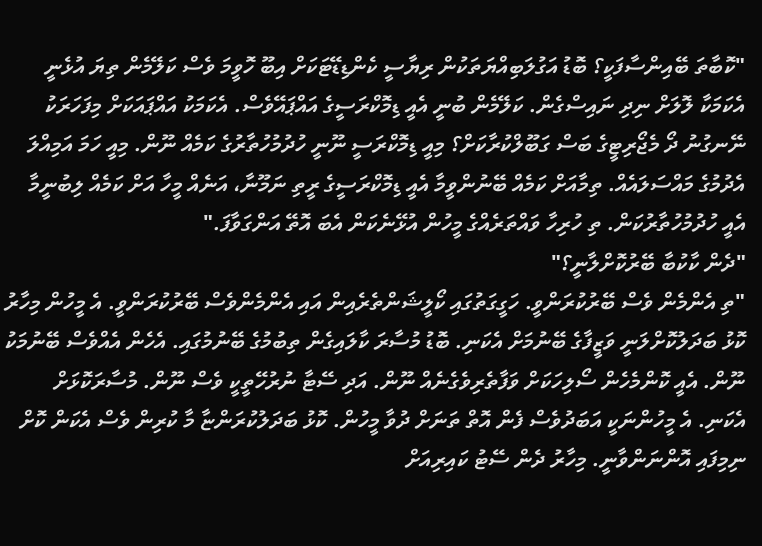"ކޮބާތަ ބޭއިންސާފަކީ؟ ބޮޑު އަގުލަބިއްޔަތަކުން ރިޔާސީ ކެންޑިޑޭޓަކަށް އިބޫ ހޮވީމަ ވެސް ކަލޭމެން ތިޔަ އުޅެނީ އެކަމަކާ ލޮލަށް ނިދި ނައިސްގެން. ކަލޭމެން ބުނީ އެއީ ޑިމޮކްރަސީގެ އައްޕައޭވެސް. އެކަމަކު އައްޕައަކަށް މިފަހަރަކު ނޭނގުނު ދޯ މެޖޯރިޓީގެ ބަސް ގަބޫލްކުރާކަށް؟ މިއީ ޑިމޮކްރަސީ ނޫނީ ހުދުމުހުތާރުގެ ކަމެއް ނޫން. މިއީ ހަމަ އަމިއްލަ އެދުމުގެ މައްސަލައެއް. ތިމާއަށް ކަމެއް ބޭނުންވީމާ އެއީ ޑިމޮކްރަސީގެ ރީތި ނަމޫނާ، އަނެއް މީހާ އަށް ކަމެއް ލިބުނީމާ އެއީ ހުދުމުހުތާރުކަން. ތި ހުރިހާ ވައްތަރެއްގެ މީހުން އުޅޭނެކަން އެބަ އޮތޭ އަންގަވާފަ."
"ދެން ކާކުބާ ބޭރުކޮށްލާނީ؟"
"ތި އެންމެން ވެސް ބޭރުކުރަންވީ. ހަގީގަތުގައި ކޯލީޝަންތެރެއިން އައި އެންމެންވެސް ބޭރުކުރަންވީ. އެ މީހުން މިހާރު ކޮޅު ބަދަލުކޮށްލަނީ ވަޒީފާގެ ބޭނުމަށް އެކަނި. ބޮޑު މުސާރަ ކާލައިގެން ތިބުމުގެ ބޭނުމުގައި. އެހެން އެއްވެސް ބޭނުމަކު ނޫން. އެއީ ކޮންމެހެން ސޯލިހަކަށް ވަފާތެރިވެގެނެއް ނޫން. އަދި ސޭޓާ ނުރުހޭތީކީ ވެސް ނޫން. މުސާރަކޮޅަށް އެކަނި. އެ މީހުންނަކީ އަބަދުވެސް ފެން އޮތް ތަނަށް ދުވާ މީހުން. ކޮޅު ބަދަލުކުރަންޏާ މާ ކުރިން ވެސް އެކަން ކޮށް ނިމިފައި އޮންނަންވާނީ. މިހާރު ދެން ސޭޓު ކައިރިއަށް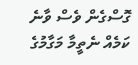ގޮސްގެން ވެސް ވާނެ ކަމެއް ނެތީމާ މަގާމުގެ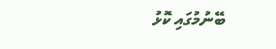ބޭނުމުގައި ކޮޅު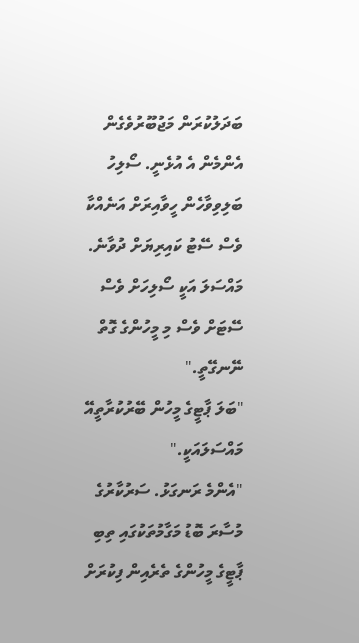ބަދަލުކުރަން މަޖުބޫރުވެގެން އެންމެން އެ އުޅެނީ. ސޯލިހު ބަލިވިވާހެން ހީވާއިރަށް އަނެއްކާ ވެސް ސޭޓު ކައިރިޔަށް ދުވާނެ. މައްސަލަ އަކީ ސޯލިހަށް ވެސް ސޭޓަށް ވެސް މި މީހުންގެ ގޮތް ނޭނގޭތީ."
"ބަލަ ޕާޓީގެ މީހުން ބޭރުކުރާތީއޭ މައްސަލައަކީ."
"އެންމެ ރަނގަޅު. ސަރުކާރުގެ މުސާރަ ބޮޑު މަގާމުތަކުގައި ތިބި ޕާޓީގެ މީހުންގެ ތެރެއިން ފިކުރަށް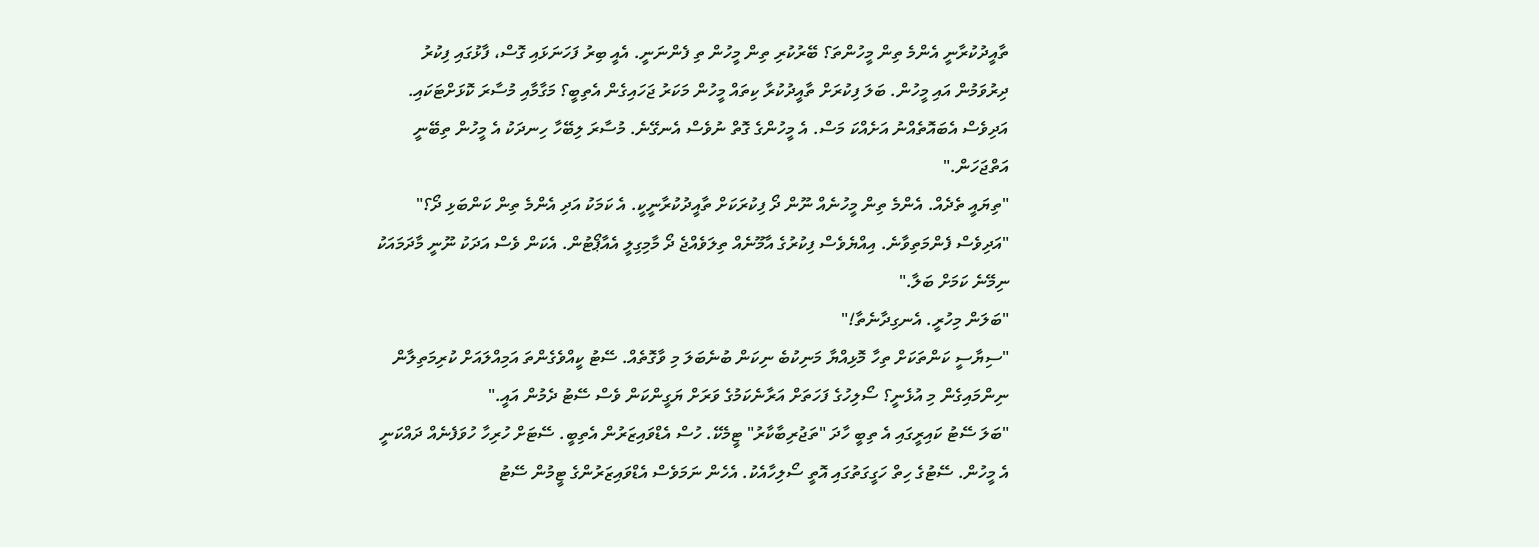ތާއީދުކުރާނީ އެންމެ ތިން މީހުންތަ؟ ބޭރުކުރި ތިން މީހުން ތި ފެންނަނީ. އެއީ ބިރު ފަހަނަޅައި ގޮސް، ފާޅުގައި ފިކުރު ދިރުވަމުން އައި މީހުން. ބަލަ ފިކުރަށް ތާއީދުކުރާ ކިތައް މީހުން މަކަރު ޖަހައިގެން އެތިބީ؟ މަގާމާއި މުސާރަ ކޮޅަށްޓަކައި. އަދިވެސް އެބައޮތެއްނު އަށެއްކަ މަސް. އެ މީހުންގެ ގޮތް ނުވެސް އެނގޭނެ. މުސާރަ ލިބޭހާ ހިނދަކު އެ މީހުން ތިބޭނީ އަތްޖަހަން."
"ތިޔައީ ތެދެއް. އެންމެ ތިން މީހުނެއް ނޫން ދޯ ފިކުރަކަށް ތާއީދުކުރާނީކީ. އެ ކަމަކު އަދި އެންމެ ތިން ކަންބަޅި ދޯ؟"
"އަދިވެސް ފެންމަތިވާނެ. އިއްޔެވެސް ފިކުރުގެ އާމޫނެއް ތިލަވެއްޖެ ދޯ މާމިގިލީ އެއާޕޯޓުން. އެކަން ވެސް އަދަކު ނޫނީ މާދަމައަކު ނިމޭނެ ކަމަށް ބަލާ."
"ބަލަން މިހުރީ. އެނގިދާނެތާ!"
"ސިޔާސީ ކަންތަކަށް ތިހާ މޮޅިއްޔާ މަނިކުބެ ނިކަން ބުނެބަލަ މި ވާގޮތެއް. ސޭޓު ކީއްވެގެންތަ އަމިއްލައަށް ކުރިމަތިލާން ނިންމައިގެން މި އުޅެނީ؟ ސޯލިހުގެ ފަހަތަށް އަރާނެކަމުގެ ވަރަށް ޔަގީންކަން ވެސް ސޭޓު ދެމުން އައީ."
"ބަލަ ސޭޓު ކައިރީގައި އެ ތިބީ ހާދަ "ތަޖުރިބާކާރު" ޓީމެކޭ. ހުސް އެޑްވައިޒަރުން އެތިބީ. ސޭޓަށް ހުރިހާ ހުވަފެނެއް ދައްކަނީ އެ މީހުން. ސޭޓުގެ ހިތް ހަގީގަތުގައި އޮތީ ސޯލިހާއެކު. އެހެން ނަމަވެސް އެޑްވައިޒަރުންގެ ޓީމުން ސޭޓު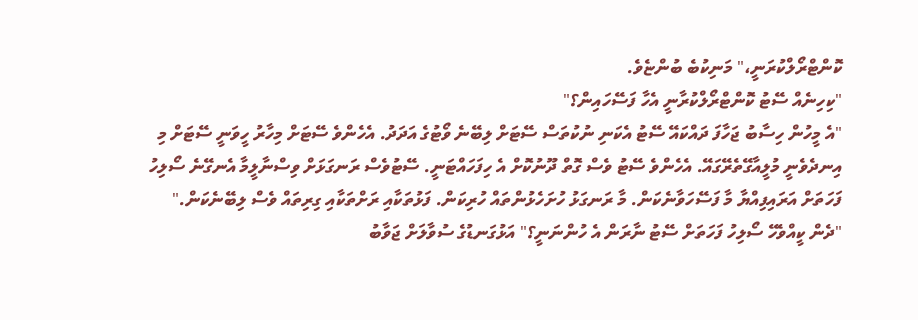ކޮންޓްރޯލްކުރަނީ،" މަނިކުބެ ބުންޏެވެ.
"ކިހިނެއް ސޭޓު ކޮންޓްރޯލްކުރާނީ އެހާ ފަސޭހައިން؟"
"އެ މީހުން ހިސާބު ޖަހާފަ ދައްކައޭ ސޭޓު އެކަނި ނުކުތަސް ސޭޓަށް ލިބޭނެ ވޯޓުގެ އަދަދު. އެހެންވެ ސޭޓަށް މިހާރު ހީވަނީ ސޭޓަށް މި އިނދެވެނީ މުލީއާގޭތެރޭގައޭ. އެހެންވެ ސޭޓު ވެސް ގޮތް ދޫނުކޮށް އެ ހިފަހައްޓަނީ. ސޭޓުވެސް ރަނގަޅަށް ވިސްނާލީމާ އެނގޭނެ ސޯލިހު ފަހަތަށް އަރައިފިއްޔާ މާ ފަސޭހަވާނެކަން. މާ ރަނގަޅު ހުށަހެޅުންތައް ހުރިކަން. ފަޅުތަކާއި ރަށްތަކާއި ގިރިތައް ވެސް ލިބޭނެކަން."
"ދެން ކީއްވެހޭ ސޯލިހު ފަހަތަށް ސޭޓު ނާރަން އެ ހުންނަނީ؟" އަޅުގަނޑުގެ ސުވާލަށް ޖަވާބު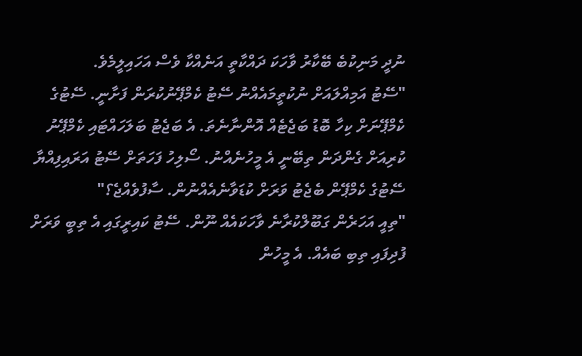ނުދީ މަނިކުބެ ބޭކާރު ވާހަކަ ދައްކާތީ އަނެއްކާ ވެސް އަހައިލީމެވެ.
"ސޭޓު އަމިއްލައަށް ނުކުތީމައެއްނު ސޭޓު ކެމްޕޭނުކުރަން ފަށާނީ. ސޭޓުގެ ކެމްޕޭނަށް ކިހާ ބޮޑު ބަޖެޓެއް އޮންނާނެތަ. އެ ބަޖެޓު ބަލަހައްޓައި ކެމްޕޭނު ކުރިއަށް ގެންދަން ތިބޭނީ އެ މީހުނެއްނު. ސޯލިހު ފަހަތަށް ސޭޓު އަރައިފިއްޔާ ސޭޓުގެ ކެމްޕޭން ބެޖެޓު ވަރަށް ކުޑަވާނެއެއްނުން. ސާފުވެއްޖެ؟"
"ތިއީ އަހަރެން ގަބޫލްކުރާނެ ވާހަކައެއް ނޫން. ސޭޓު ކައިރީގައި އެ ތިބީ ވަރަށް ފުދިފައި ތިބި ބައެއް. އެ މީހުން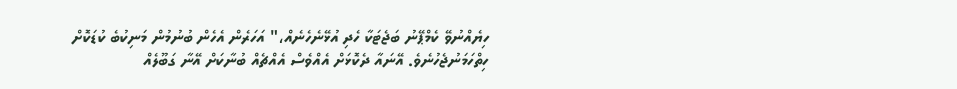ހިޔެއްނުވޭ ކެމްޕޭނު ބަޖެޓަކާ ހެދި އުޅޭނެހެނެއް،" އަހަރެން އެހެން ބުނުމުން މަނިކުބެ ކުޑަކޮށް ހިތްހަމަނުޖެހުނެވެ. އޭނައާ ދެކޮޅަށް އެއްވެސް އެއްޗެއް ބުނާކަށް އޭނާ ގަބޫލެއް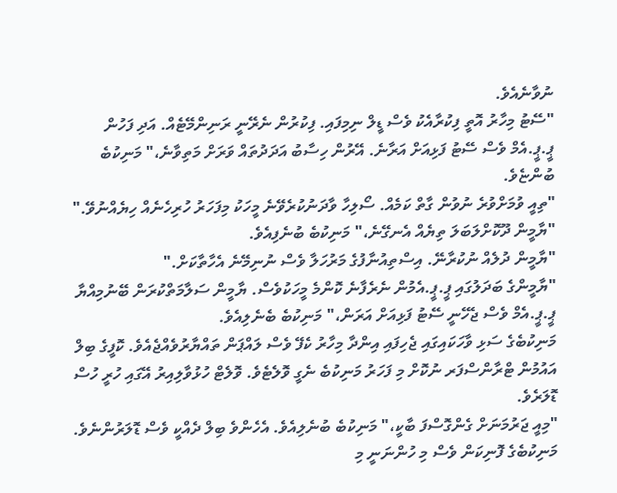ނުވާނެއެވެ.
"ސޭޓު މިހާރު އޮތީ ފިކުރާއެކު ވެސް ޑީލް ނިމިފައި. ފިކުރުން ނެރޭނީ ރަނިންމޭޓެއް. އަދި ފަހުން ޕީ.ޕީ.އެމް ވެސް ސޭޓު ފަޅިއަށް އަރާނެ. އޭރުން ހިސާބު އަދަދުތައް ވަރަށް މަތިވާނެ،" މަނިކުބެ ބުންޏެވެ.
"ތިއީ ވުމަށްވުރެ ނުވުން ގާތް ކަމެއް. ސޯލިހާ ވާދަނުކުރެވޭނެ މީހަކު މިފަހަރު ހުރިހެނެއް ހިޔެއްނުވޭ."
"ޔާމީން ދޫކޮށްލަބަލަ ތިޔެއް އެނގޭނެ،" މަނިކުބެ ބުނެފިއެވެ.
"ޔާމީން ދުލެއް ނުކުރާނޭ. އިސްތިއުނާފުގެ މަރުހަލާ ވެސް ނުނިމޭނެ އެހާތާކަށް."
"ޔާމީންގެ ބަދަލުގައި ޕީ.ޕީ.އެމުން ނެރެފާނެ ކޮންމެ މީހަކުވެސް. ޔާމީން ސަލާމަތްކުރަން ބޭނުމިއްޔާ ޕީ.ޕީ.އެމް ވެސް ޖެހޭނީ ސޭޓު ފަޅިއަށް އަރަން،" މަނިކުބެ ބެނެލިއެވެ.
މަނިކުބެގެ ސަޅި ވާހަކައިގައި ޖެހިފައި އިންދާ މިހާރު ކެފޭ ވެސް ލައްޕަން ތައްޔާރުވެއްޖެއެވެ. ކޮފީގެ ބިލް އައުމުން ޓްރާންސްފަރ ނުކޮށް މި ފަހަރު މަނިކުބެ ނެގީ ވޮލެޓެވެ. ވޮލެޓް ހުޅުވާލިއިރު އޭގައި ހުރީ ހުސް ޑޮލަރެވެ.
"މިއީ ޖަރުމަނަށް ގެންގޮސްފަ ބާކީ،" މަނިކުބެ ބުނެލިއެވެ. އެހެންވެ ބިލް ދެއްކީ ވެސް ޑޮލަރުންނެވެ. މަނިކުބެގެ ފޮނިކަން ވެސް މި ހުންނަނީ މި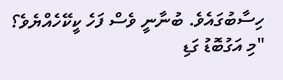ހިސާބުގައެވެ. ބުނާނީ ވެސް ފަހެ ކީކޭހެއްޔެވެ؟
"މި އަގުބޮޑު ގަޑި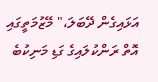އަޅައިގެން ދޭބަލަ،" މޭޒުމަތީގައި އޮތް ރަންކުލައިގެ ގަޑި މަނިކުބެ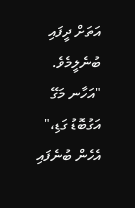އަތަށް ދީފައި ބުނެލީމެވެ.
"އަހާނ މަގޭ އަގުބޮޑު ގަޑި،" އެހެން ބުނެފައި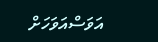އަވަސްއަވަހަށް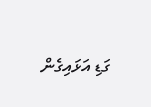ގަޑި އަޅައިގެން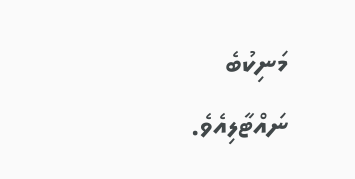މަނިކުބެ ނައްޓާލިއެވެ.